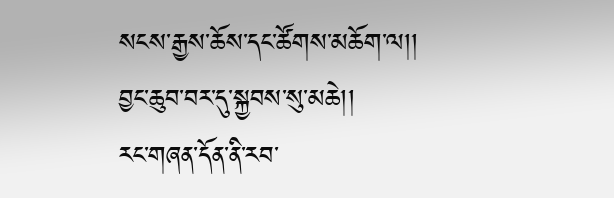སངས་རྒྱས་ཆོས་དང་ཚོགས་མཆོག་ལ།།
བྱང་ཆུབ་བར་དུ་སྐྱབས་སུ་མཆེ།།
རང་གཞན་དོན་ནི་རབ་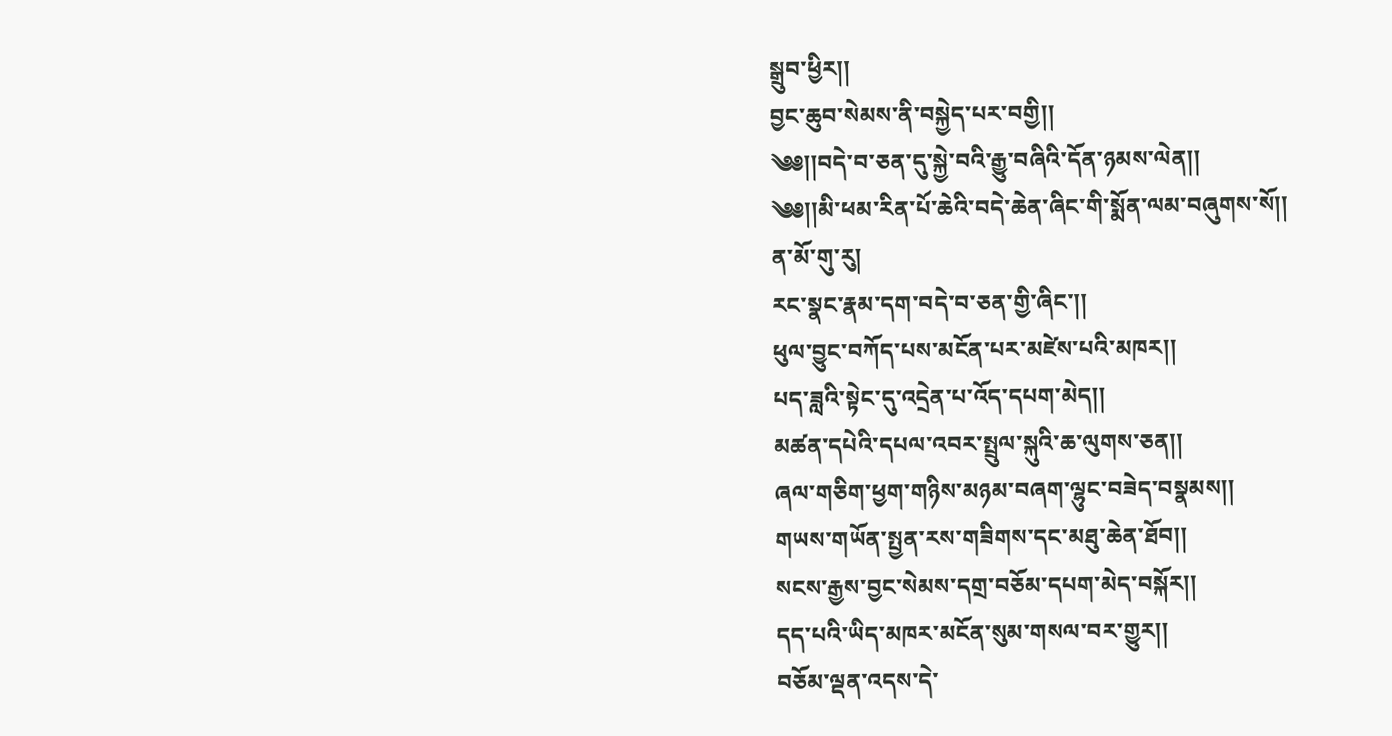སྒྲུབ་ཕྱིར།།
བྱང་ཆུབ་སེམས་ནི་བསྐྱེད་པར་བགྱི།།
༄༅།།བདེ་བ་ཅན་དུ་སྐྱེ་བའི་རྒྱུ་བཞིའི་དོན་ཉམས་ལེན།།
༄༅།།མི་ཕམ་རིན་པོ་ཆེའི་བདེ་ཆེན་ཞིང་གི་སྨོན་ལམ་བཞུགས་སོ།།
ན་མོ་གུ་རུ།
རང་སྣང་རྣམ་དག་བདེ་བ་ཅན་གྱི་ཞིང་།།
ཕུལ་བྱུང་བཀོད་པས་མངོན་པར་མཛེས་པའི་མཁར།།
པད་ཟླའི་སྟེང་དུ་འདྲེན་པ་འོད་དཔག་མེད།།
མཚན་དཔེའི་དཔལ་འབར་སྤྲུལ་སྐུའི་ཆ་ལུགས་ཅན།།
ཞལ་གཅིག་ཕྱག་གཉིས་མཉམ་བཞག་ལྷུང་བཟེད་བསྣམས།།
གཡས་གཡོན་སྤྱན་རས་གཟིགས་དང་མཐུ་ཆེན་ཐོབ།།
སངས་རྒྱས་བྱང་སེམས་དགྲ་བཅོམ་དཔག་མེད་བསྐོར།།
དད་པའི་ཡིད་མཁར་མངོན་སུམ་གསལ་བར་གྱུར།།
བཅོམ་ལྡན་འདས་དེ་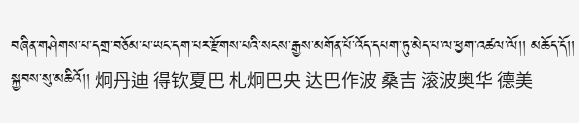བཞིན་གཤེགས་པ་དགྲ་བཅོམ་པ་ཡང་དག་པར་རྫོགས་པའི་སངས་རྒྱས་མགོན་པོ་འོད་དཔག་ཏུ་མེད་པ་ལ་ཕྱག་འཚལ་ལོ།། མཆོད་དོ།། སྐྱབས་སུ་མཆིའོ།། 炯丹迪 得钦夏巴 札炯巴央 达巴作波 桑吉 滚波奥华 德美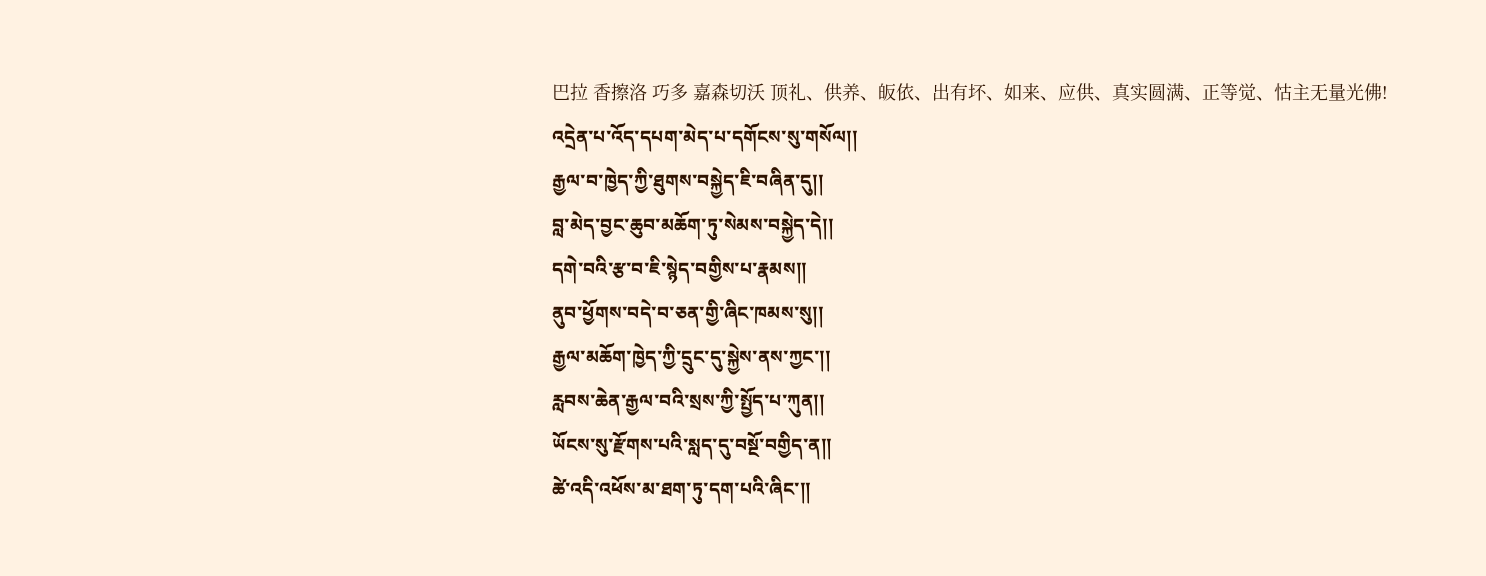巴拉 香擦洛 巧多 嘉森切沃 顶礼、供养、皈依、出有坏、如来、应供、真实圆满、正等觉、怙主无量光佛!
འདྲེན་པ་འོད་དཔག་མེད་པ་དགོངས་སུ་གསོལ།།
རྒྱལ་བ་ཁྱེད་ཀྱི་ཐུགས་བསྐྱེད་ཇི་བཞིན་དུ།།
བླ་མེད་བྱང་ཆུབ་མཆོག་ཏུ་སེམས་བསྐྱེད་དེ།།
དགེ་བའི་རྩ་བ་ཇི་སྙེད་བགྱིས་པ་རྣམས།།
ནུབ་ཕྱོགས་བདེ་བ་ཅན་གྱི་ཞིང་ཁམས་སུ།།
རྒྱལ་མཆོག་ཁྱེད་ཀྱི་དྲུང་དུ་སྐྱེས་ནས་ཀྱང་།།
རླབས་ཆེན་རྒྱལ་བའི་སྲས་ཀྱི་སྤྱོད་པ་ཀུན།།
ཡོངས་སུ་རྫོགས་པའི་སླད་དུ་བསྔོ་བགྱིད་ན།།
ཚེ་འདི་འཕོས་མ་ཐག་ཏུ་དག་པའི་ཞིང་།།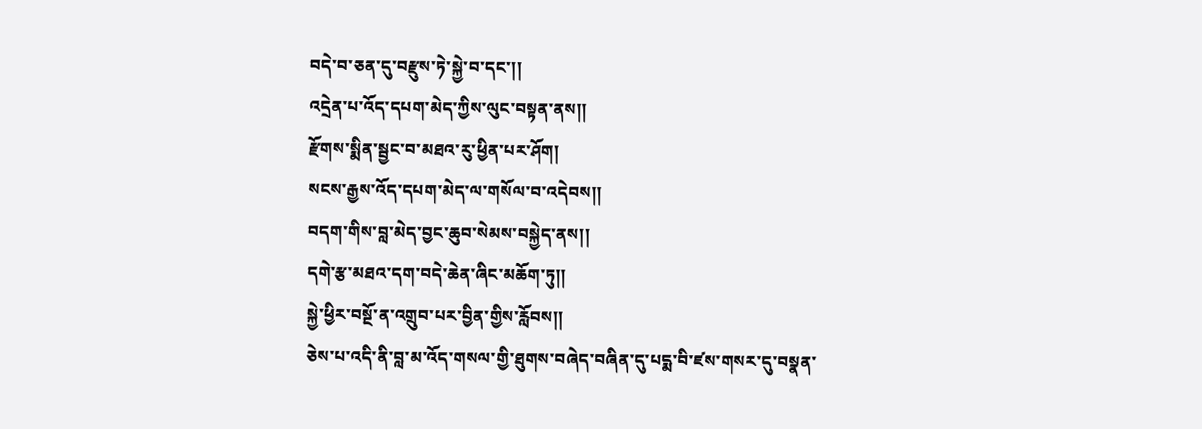བདེ་བ་ཅན་དུ་བརྫུས་ཏེ་སྐྱེ་བ་དང་།།
འདྲེན་པ་འོད་དཔག་མེད་ཀྱིས་ལུང་བསྟན་ནས།།
རྫོགས་སྨིན་སྦྱང་བ་མཐའ་རུ་ཕྱིན་པར་ཤོག།
སངས་རྒྱས་འོད་དཔག་མེད་ལ་གསོལ་བ་འདེབས།།
བདག་གིས་བླ་མེད་བྱང་ཆུབ་སེམས་བསྐྱེད་ནས།།
དགེ་རྩ་མཐའ་དག་བདེ་ཆེན་ཞིང་མཆོག་ཏུ།།
སྐྱེ་ཕྱིར་བསྔོ་ན་འགྲུབ་པར་བྱིན་གྱིས་རློབས།།
ཅེས་པ་འདི་ནི་བླ་མ་འོད་གསལ་གྱི་ཐུགས་བཞེད་བཞིན་དུ་པདྨ་བི་ཛས་གསར་དུ་བསྣན་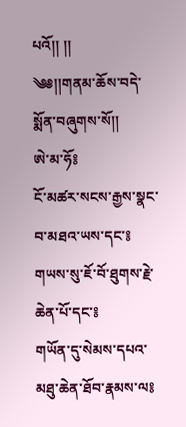པའོ།། །།
༄༅།།གནམ་ཆོས་བདེ་སྨོན་བཞུགས་སོ།།
ཨེ་མ་ཧོ༔
ངོ་མཚར་སངས་རྒྱས་སྣང་བ་མཐའ་ཡས་དང་༔
གཡས་སུ་ཇོ་བོ་ཐུགས་རྗེ་ཆེན་པོ་དང་༔
གཡོན་དུ་སེམས་དཔའ་མཐུ་ཆེན་ཐོབ་རྣམས་ལ༔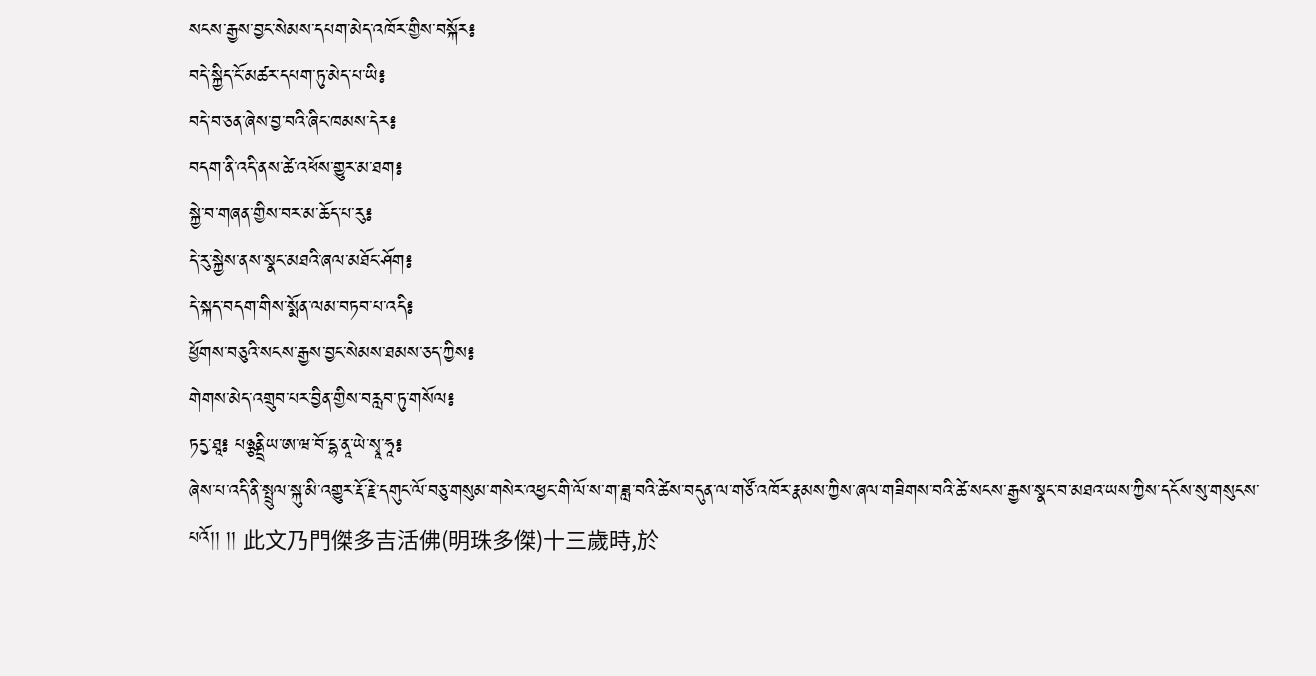སངས་རྒྱས་བྱང་སེམས་དཔག་མེད་འཁོར་གྱིས་བསྐོར༔
བདེ་སྐྱིད་ངོ་མཚར་དཔག་ཏུ་མེད་པ་ཡི༔
བདེ་བ་ཅན་ཞེས་བྱ་བའི་ཞིང་ཁམས་དེར༔
བདག་ནི་འདི་ནས་ཚེ་འཕོས་གྱུར་མ་ཐག༔
སྐྱེ་བ་གཞན་གྱིས་བར་མ་ཆོད་པ་རུ༔
དེ་རུ་སྐྱེས་ནས་སྣང་མཐའི་ཞལ་མཐོང་ཤོག༔
དེ་སྐད་བདག་གིས་སྨོན་ལམ་བཏབ་པ་འདི༔
ཕྱོགས་བཅུའི་སངས་རྒྱས་བྱང་སེམས་ཐམས་ཅད་ཀྱིས༔
གེགས་མེད་འགྲུབ་པར་བྱིན་གྱིས་བརླབ་ཏུ་གསོལ༔
ཏདྱ་ཐཱ༔ པཉྩནྡྲིཡ་ཨ་ཝ་བོ་དྷ་ནཱ་ཡེ་སྭཱ་ཧཱ༔
ཞེས་པ་འདི་ནི་སྤྲུལ་སྐུ་མི་འགྱུར་རྡོ་རྗེ་དགུང་ལོ་བཅུ་གསུམ་གསེར་འཕྱང་གི་ལོ་ས་ག་ཟླ་བའི་ཚེས་བདུན་ལ་གཙོ་འཁོར་རྣམས་ཀྱིས་ཞལ་གཟིགས་བའི་ཚེ་སངས་རྒྱས་སྣང་བ་མཐའ་ཡས་ཀྱིས་དངོས་སུ་གསུངས་པའོ།། །། 此文乃門傑多吉活佛(明珠多傑)十三歲時,於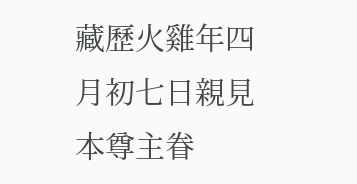藏歷火雞年四月初七日親見本尊主眷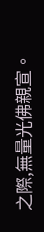之際,無量光佛親宣。